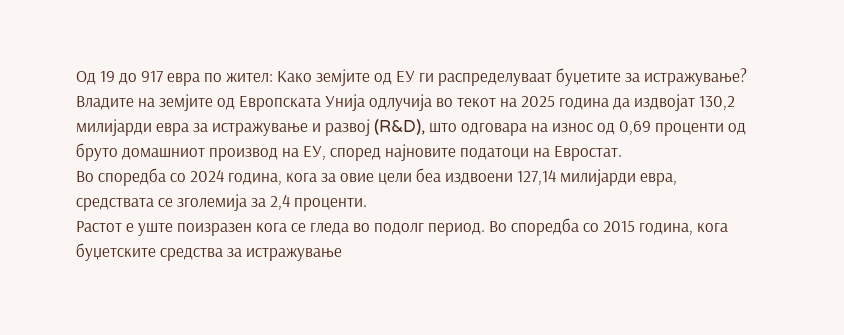Од 19 до 917 евра по жител: Како земјите од ЕУ ги распределуваат буџетите за истражување?
Владите на земјите од Европската Унија одлучија во текот на 2025 година да издвојат 130,2 милијарди евра за истражување и развој (R&D), што одговара на износ од 0,69 проценти од бруто домашниот производ на ЕУ, според најновите податоци на Евростат.
Во споредба со 2024 година, кога за овие цели беа издвоени 127,14 милијарди евра, средствата се зголемија за 2,4 проценти.
Растот е уште поизразен кога се гледа во подолг период. Во споредба со 2015 година, кога буџетските средства за истражување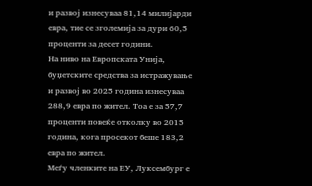и развој изнесуваа 81,14 милијарди евра, тие се зголемија за дури 60,5 проценти за десет години.
На ниво на Европската Унија, буџетските средства за истражување и развој во 2025 година изнесуваа 288,9 евра по жител. Тоа е за 57,7 проценти повеќе отколку во 2015 година, кога просекот беше 183,2 евра по жител.
Меѓу членките на ЕУ, Луксембург е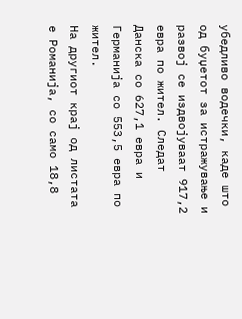убедливо водечки, каде што од буџетот за истражување и развој се издвојуваат 917,2 евра по жител. Следат Данска со 627,1 евра и Германија со 553,5 евра по жител.
На другиот крај од листата е Романија, со само 18,8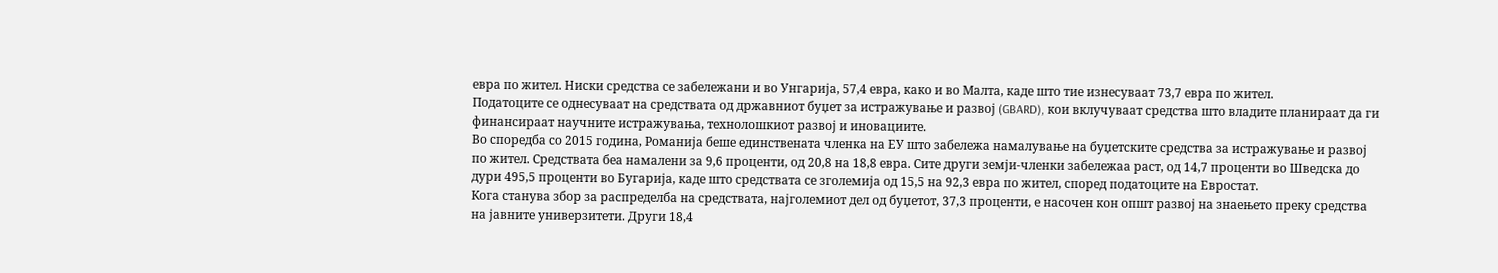евра по жител. Ниски средства се забележани и во Унгарија, 57,4 евра, како и во Малта, каде што тие изнесуваат 73,7 евра по жител.
Податоците се однесуваат на средствата од државниот буџет за истражување и развој (GBARD), кои вклучуваат средства што владите планираат да ги финансираат научните истражувања, технолошкиот развој и иновациите.
Во споредба со 2015 година, Романија беше единствената членка на ЕУ што забележа намалување на буџетските средства за истражување и развој по жител. Средствата беа намалени за 9,6 проценти, од 20,8 на 18,8 евра. Сите други земји-членки забележаа раст, од 14,7 проценти во Шведска до дури 495,5 проценти во Бугарија, каде што средствата се зголемија од 15,5 на 92,3 евра по жител, според податоците на Евростат.
Кога станува збор за распределба на средствата, најголемиот дел од буџетот, 37,3 проценти, е насочен кон општ развој на знаењето преку средства на јавните универзитети. Други 18,4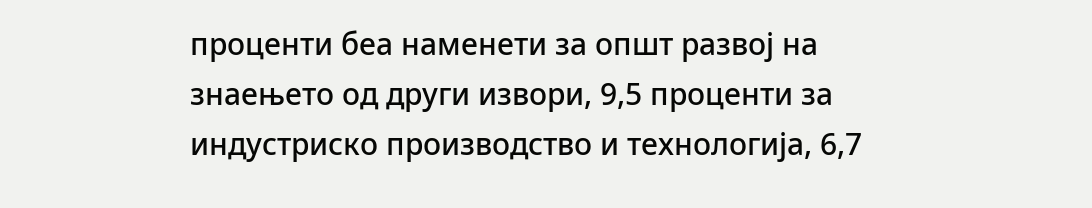проценти беа наменети за општ развој на знаењето од други извори, 9,5 проценти за индустриско производство и технологија, 6,7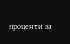проценти за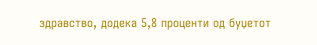здравство, додека 5,8 проценти од буџетот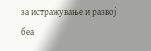за истражување и развој беа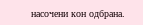насочени кон одбрана.